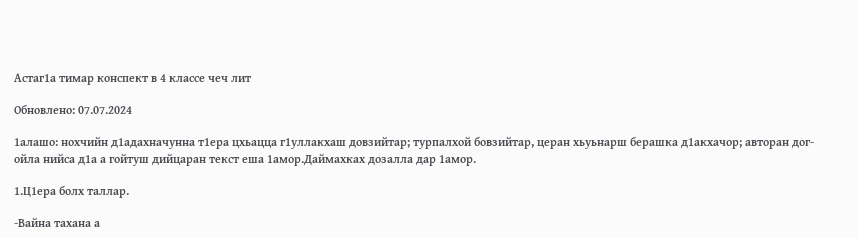Астаг1а тимар конспект в 4 классе чеч лит

Обновлено: 07.07.2024

1алашо: нохчийн д1адахначунна т1ера цхьацца г1уллакхаш довзийтар; турпалхой бовзийтар, церан хьуьнарш берашка д1акхачор; авторан дог- ойла нийса д1а а гойтуш дийцаран текст еша 1амор.Даймахках дозалла дар 1амор.

1.Ц1ера болх таллар.

-Вайна тахана а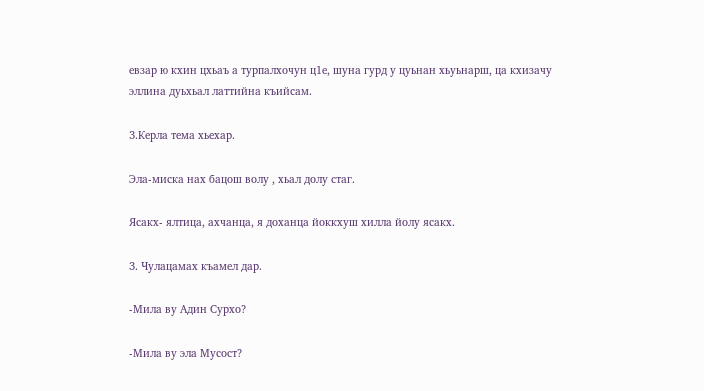евзар ю кхин цхьаъ а турпалхочун ц1е, шуна гурд у цуьнан хьуьнарш, ца кхизачу эллина дуьхьал латтийна къийсам.

3.Керла тема хьехар.

Эла-миска нах бацош волу , хьал долу стаг.

Ясакх- ялтица, ахчанца, я доханца йоккхуш хилла йолу ясакх.

3. Чулацамах къамел дар.

-Мила ву Адин Сурхо?

-Мила ву эла Мусост?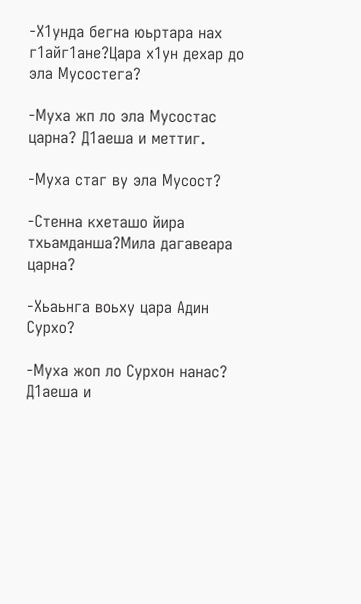-Х1унда бегна юьртара нах г1айг1ане?Цара х1ун дехар до эла Мусостега?

-Муха жп ло эла Мусостас царна? Д1аеша и меттиг.

-Муха стаг ву эла Мусост?

-Стенна кхеташо йира тхьамданша?Мила дагавеара царна?

-Хьаьнга воьху цара Адин Сурхо?

-Муха жоп ло Сурхон нанас? Д1аеша и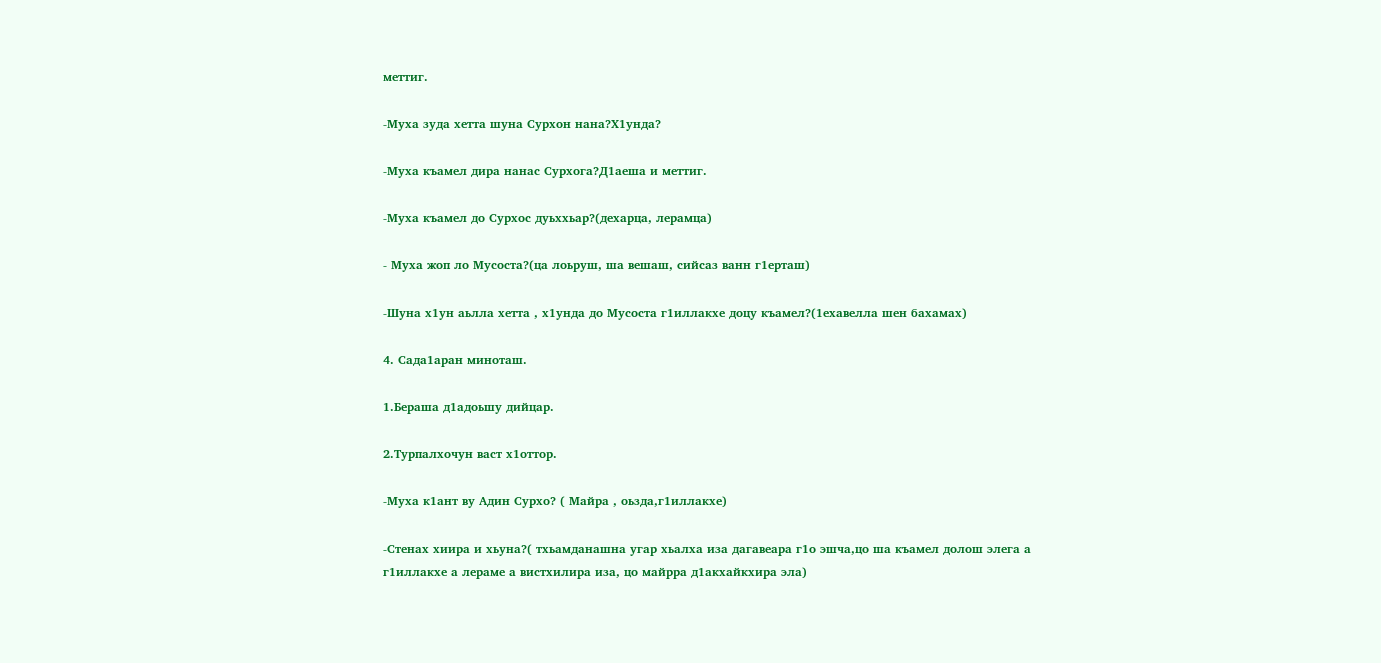меттиг.

-Муха зуда хетта шуна Сурхон нана?Х1унда?

-Муха къамел дира нанас Сурхога?Д1аеша и меттиг.

-Муха къамел до Сурхос дуьххьар?(дехарца, лерамца)

- Муха жоп ло Мусоста?(ца лоьруш, ша вешаш, сийсаз ванн г1ерташ)

-Шуна х1ун аьлла хетта , х1унда до Мусоста г1иллакхе доцу къамел?(1ехавелла шен бахамах)

4. Сада1аран миноташ.

1.Бераша д1адоьшу дийцар.

2.Турпалхочун васт х1оттор.

-Муха к1ант ву Адин Сурхо? ( Майра , оьзда,г1иллакхе)

-Стенах хиира и хьуна?( тхьамданашна угар хьалха иза дагавеара г1о эшча,цо ша къамел долош элега а г1иллакхе а лераме а вистхилира иза, цо майрра д1акхайкхира эла)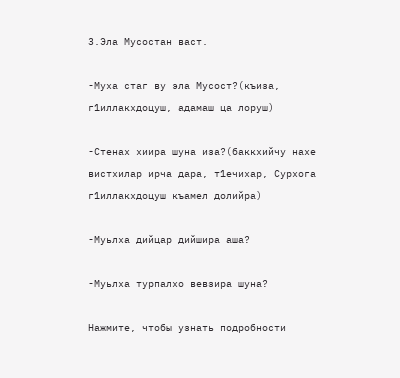3.Эла Мусостан васт.

-Муха стаг ву эла Мусост?(къиза, г1иллакхдоцуш, адамаш ца лоруш)

-Стенах хиира шуна иза?(баккхийчу нахе вистхилар ирча дара, т1ечихар, Сурхога г1иллакхдоцуш къамел долийра)

-Муьлха дийцар дийшира аша?

-Муьлха турпалхо вевзира шуна?

Нажмите, чтобы узнать подробности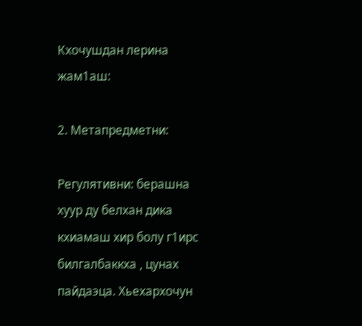Кхочушдан лерина жам1аш:

2. Метапредметни:

Регулятивни: берашна хуур ду белхан дика кхиамаш хир болу г1ирс билгалбаккха , цунах пайдаэца. Хьехархочун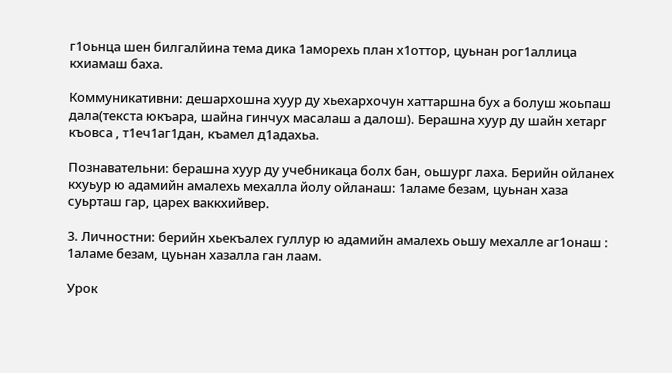г1оьнца шен билгалйина тема дика 1аморехь план х1оттор, цуьнан рог1аллица кхиамаш баха.

Коммуникативни: дешархошна хуур ду хьехархочун хаттаршна бух а болуш жоьпаш дала(текста юкъара, шайна гинчух масалаш а далош). Берашна хуур ду шайн хетарг къовса , т1еч1аг1дан, къамел д1адахьа.

Познавательни: берашна хуур ду учебникаца болх бан, оьшург лаха. Берийн ойланех кхуьур ю адамийн амалехь мехалла йолу ойланаш: 1аламе безам, цуьнан хаза суьрташ гар, царех ваккхийвер.

3. Личностни: берийн хьекъалех гуллур ю адамийн амалехь оьшу мехалле аг1онаш : 1аламе безам, цуьнан хазалла ган лаам.

Урок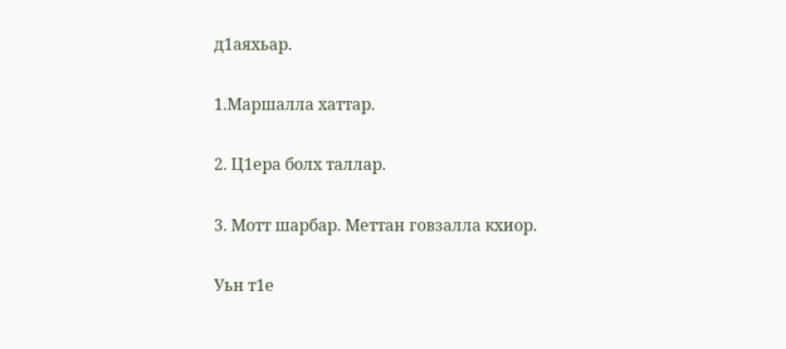д1аяхьар.

1.Маршалла хаттар.

2. Ц1ера болх таллар.

3. Мотт шарбар. Меттан говзалла кхиор.

Уьн т1е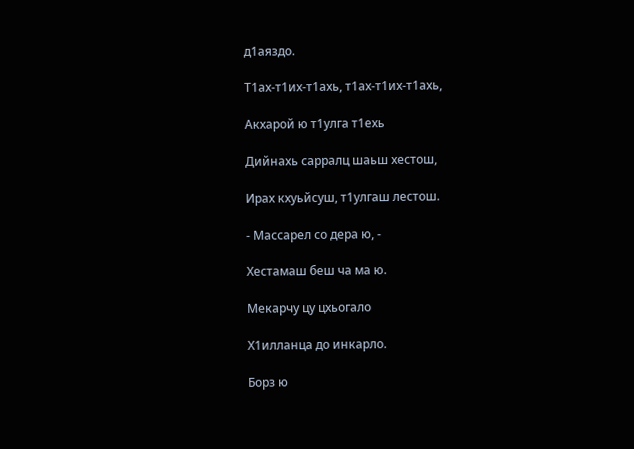д1аяздо.

Т1ах-т1их-т1ахь, т1ах-т1их-т1ахь,

Акхарой ю т1улга т1ехь

Дийнахь сарралц шаьш хестош,

Ирах кхуьйсуш, т1улгаш лестош.

- Массарел со дера ю, -

Хестамаш беш ча ма ю.

Мекарчу цу цхьогало

Х1илланца до инкарло.

Борз ю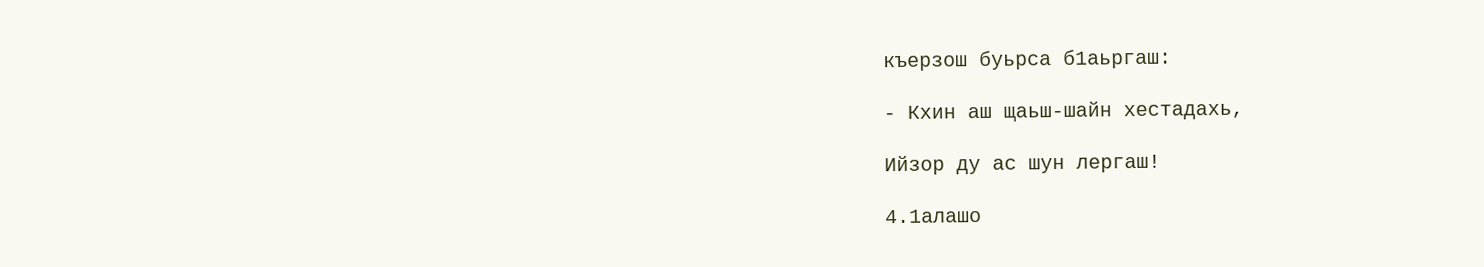къерзош буьрса б1аьргаш:

- Кхин аш щаьш-шайн хестадахь,

Ийзор ду ас шун лергаш!

4.1алашо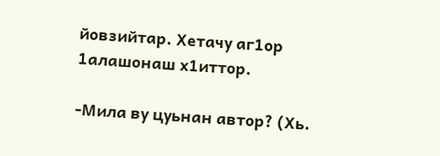йовзийтар. Хетачу аг1ор 1алашонаш х1иттор.

-Мила ву цуьнан автор? (Хь.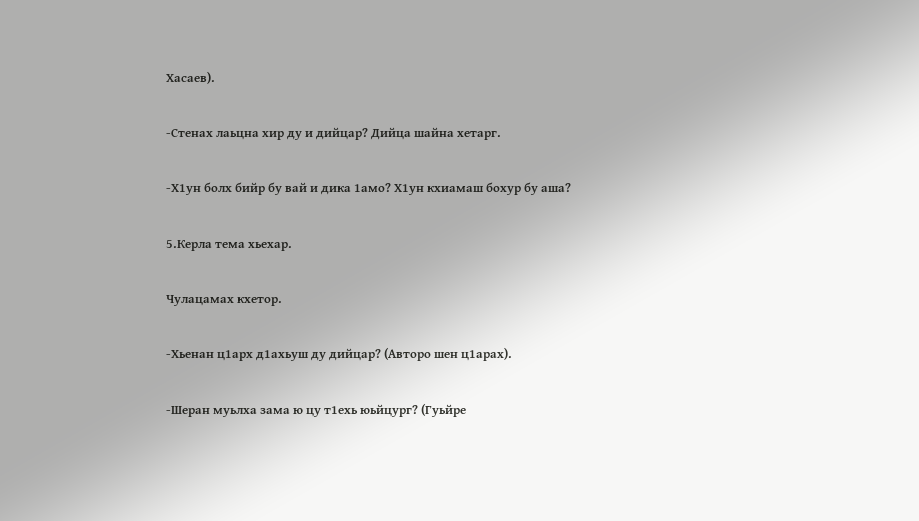Хасаев).

-Стенах лаьцна хир ду и дийцар? Дийца шайна хетарг.

-Х1ун болх бийр бу вай и дика 1амо? Х1ун кхиамаш бохур бу аша?

5.Керла тема хьехар.

Чулацамах кхетор.

-Хьенан ц1арх д1ахьуш ду дийцар? (Авторо шен ц1арах).

-Шеран муьлха зама ю цу т1ехь юьйцург? (Гуьйре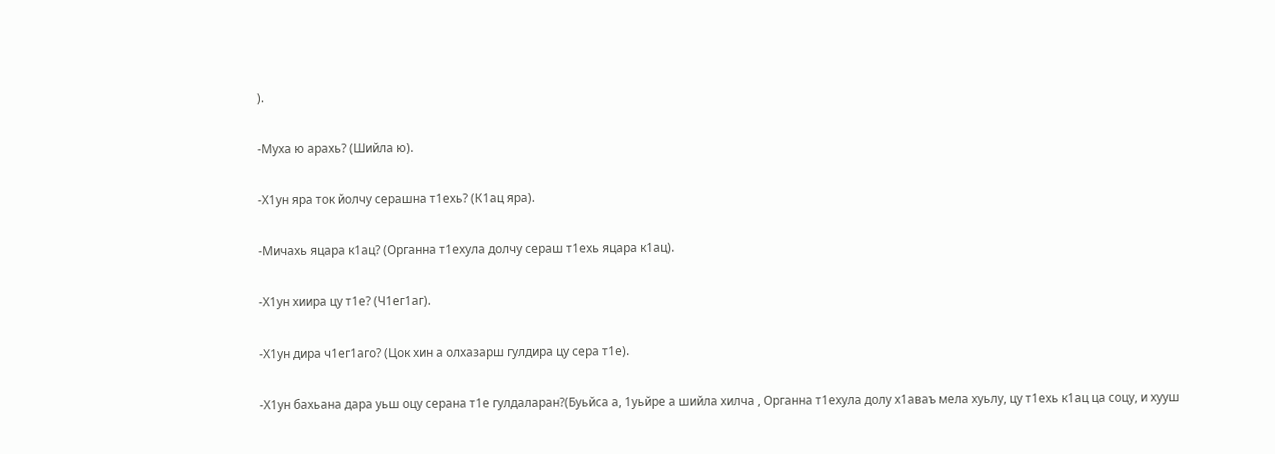).

-Муха ю арахь? (Шийла ю).

-Х1ун яра ток йолчу серашна т1ехь? (К1ац яра).

-Мичахь яцара к1ац? (Органна т1ехула долчу сераш т1ехь яцара к1ац).

-Х1ун хиира цу т1е? (Ч1ег1аг).

-Х1ун дира ч1ег1аго? (Цок хин а олхазарш гулдира цу сера т1е).

-Х1ун бахьана дара уьш оцу серана т1е гулдаларан?(Буьйса а, 1уьйре а шийла хилча , Органна т1ехула долу х1аваъ мела хуьлу, цу т1ехь к1ац ца соцу, и хууш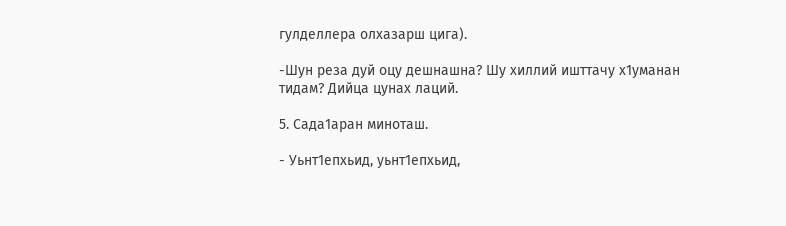гулделлера олхазарш цига).

-Шун реза дуй оцу дешнашна? Шу хиллий ишттачу х1уманан тидам? Дийца цунах лаций.

5. Сада1аран миноташ.

- Уьнт1епхьид, уьнт1епхьид,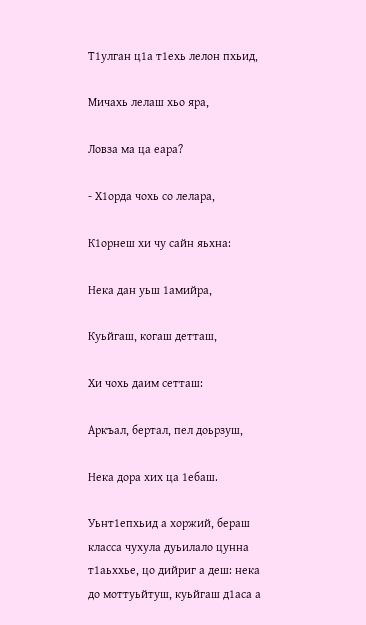Т1улган ц1а т1ехь лелон пхьид,

Мичахь лелаш хьо яра,

Ловза ма ца еара?

- Х1орда чохь со лелара,

К1орнеш хи чу сайн яьхна:

Нека дан уьш 1амийра,

Куьйгаш, когаш детташ,

Хи чохь даим сетташ:

Аркъал, бертал, пел доьрзуш,

Нека дора хих ца 1ебаш.

Уьнт1епхьид а хоржий, бераш класса чухула дуьилало цунна т1аьххье, цо дийриг а деш: нека до моттуьйтуш, куьйгаш д1аса а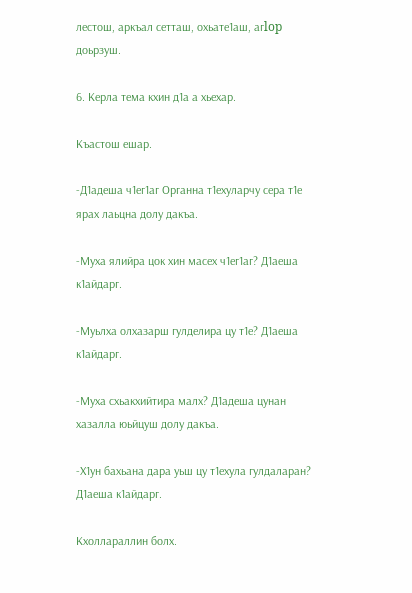лестош, аркъал сетташ, охьате1аш, aгlop доьрзуш.

6. Керла тема кхин д1а а хьехар.

Къастош ешар.

-Д1адеша ч1ег1аг Органна т1ехуларчу сера т1е ярах лаьцна долу дакъа.

-Муха ялийра цок хин масех ч1ег1аг? Д1аеша к1айдарг.

-Муьлха олхазарш гулделира цу т1е? Д1аеша к1айдарг.

-Муха схьакхийтира малх? Д1адеша цунан хазалла юьйцуш долу дакъа.

-Х1ун бахьана дара уьш цу т1ехула гулдаларан? Д1аеша к1айдарг.

Кхоллараллин болх.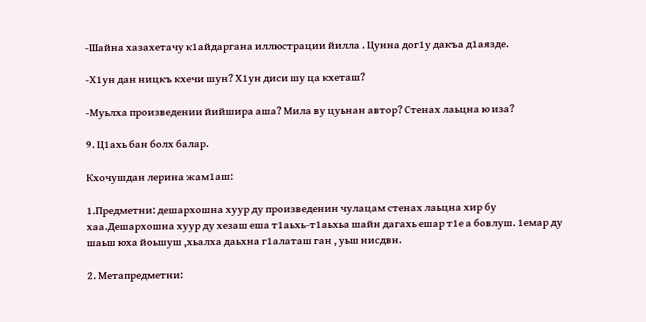-Шайна хазахетачу к1айдаргана иллюстрации йилла . Цунна дог1у дакъа д1аязде.

-Х1ун дан ницкъ кхечи шун? Х1ун диси шу ца кхеташ?

-Муьлха произведении йийшира аша? Мила ву цуьнан автор? Стенах лаьцна ю иза?

9. Ц1ахь бан болх балар.

Кхочушдан лерина жам1аш:

1.Предметни: дешархошна хуур ду произведенин чулацам стенах лаьцна хир бу хаа.Дешархошна хуур ду хезаш еша т1аьхь-т1аьхьа шайн дагахь ешар т1е а бовлуш. 1емар ду шаьш юха йоьшуш ,хьалха даьхна г1алаташ ган , уьш нисдвн.

2. Метапредметни: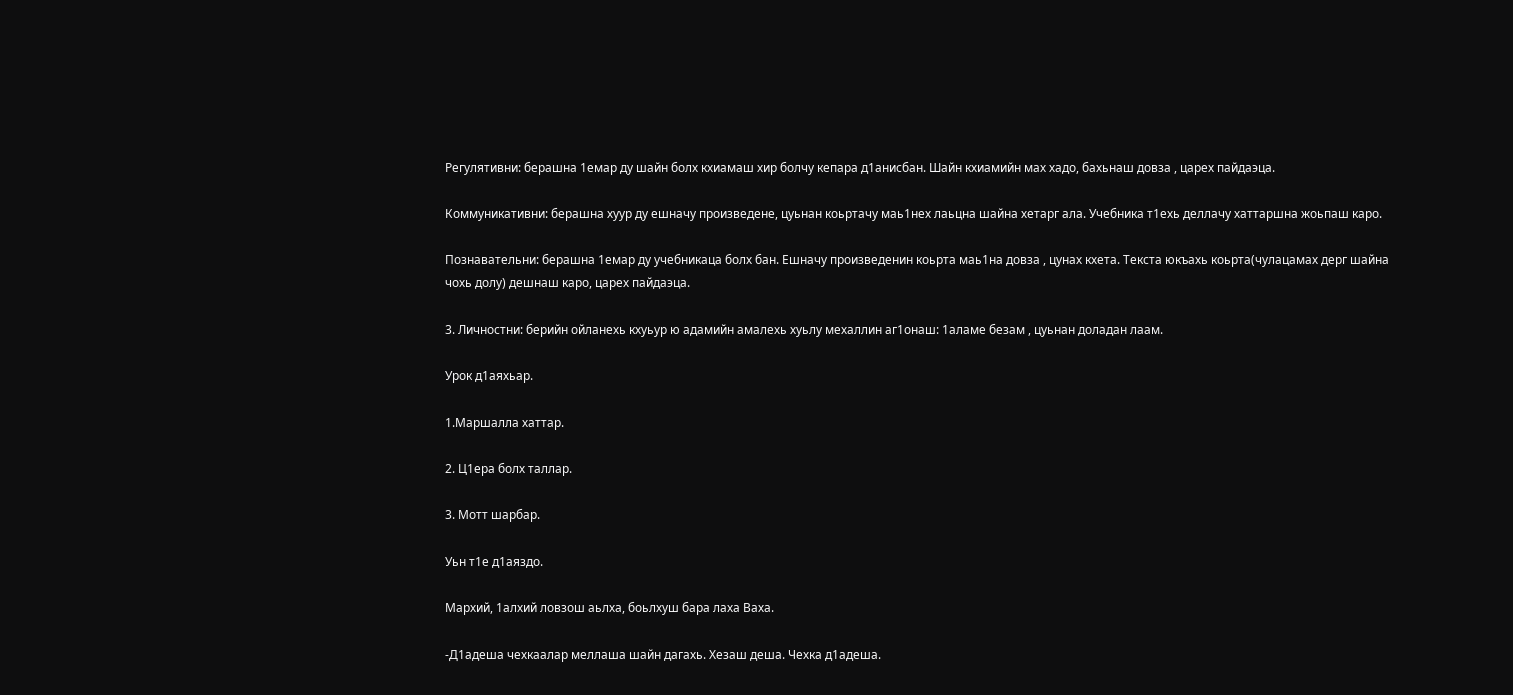Регулятивни: берашна 1емар ду шайн болх кхиамаш хир болчу кепара д1анисбан. Шайн кхиамийн мах хадо, бахьнаш довза , царех пайдаэца.

Коммуникативни: берашна хуур ду ешначу произведене, цуьнан коьртачу маь1нех лаьцна шайна хетарг ала. Учебника т1ехь деллачу хаттаршна жоьпаш каро.

Познавательни: берашна 1емар ду учебникаца болх бан. Ешначу произведенин коьрта маь1на довза , цунах кхета. Текста юкъахь коьрта(чулацамах дерг шайна чохь долу) дешнаш каро, царех пайдаэца.

3. Личностни: берийн ойланехь кхуьур ю адамийн амалехь хуьлу мехаллин аг1онаш: 1аламе безам , цуьнан доладан лаам.

Урок д1аяхьар.

1.Маршалла хаттар.

2. Ц1ера болх таллар.

3. Мотт шарбар.

Уьн т1е д1аяздо.

Мархий, 1алхий ловзош аьлха, боьлхуш бара лаха Ваха.

-Д1адеша чехкаалар меллаша шайн дагахь. Хезаш деша. Чехка д1адеша.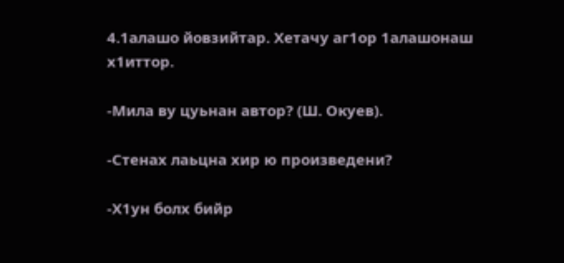4.1алашо йовзийтар. Хетачу аг1ор 1алашонаш х1иттор.

-Мила ву цуьнан автор? (Ш. Окуев).

-Стенах лаьцна хир ю произведени?

-Х1ун болх бийр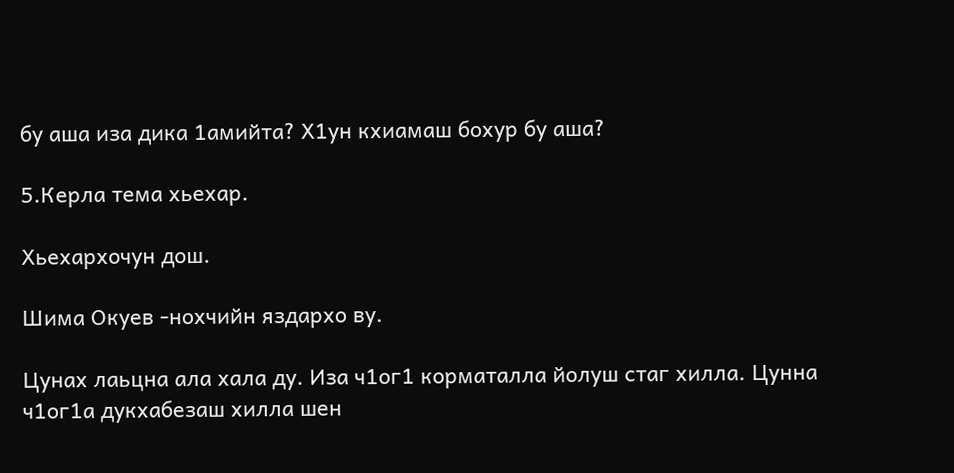бу аша иза дика 1амийта? Х1ун кхиамаш бохур бу аша?

5.Керла тема хьехар.

Хьехархочун дош.

Шима Окуев -нохчийн яздархо ву.

Цунах лаьцна ала хала ду. Иза ч1ог1 корматалла йолуш стаг хилла. Цунна ч1ог1а дукхабезаш хилла шен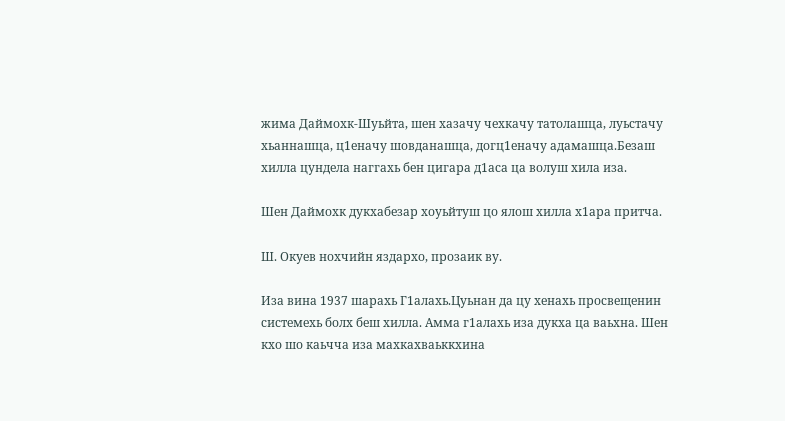жима Даймохк-Шуьйта, шен хазачу чехкачу татолашца, луьстачу хьаннашца, ц1еначу шовданашца, догц1еначу адамашца.Безаш хилла цундела наггахь бен цигара д1аса ца волуш хила иза.

Шен Даймохк дукхабезар хоуьйтуш цо ялош хилла х1ара притча.

Ш. Окуев нохчийн яздархо, прозаик ву.

Иза вина 1937 шарахь Г1алахь.Цуьнан да цу хенахь просвещенин системехь болх беш хилла. Амма г1алахь иза дукха ца ваьхна. Шен кхо шо каьчча иза махкахваьккхина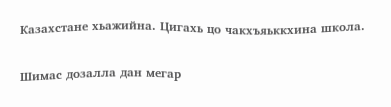Казахстане хьажийна. Цигахь цо чакхъяьккхина школа.

Шимас дозалла дан мегар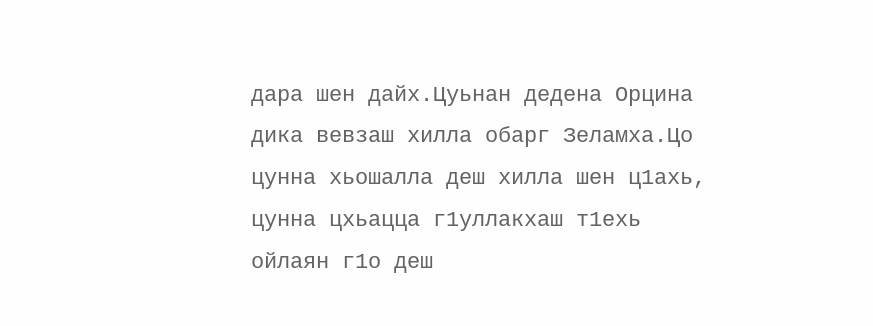дара шен дайх.Цуьнан дедена Орцина дика вевзаш хилла обарг Зеламха.Цо цунна хьошалла деш хилла шен ц1ахь, цунна цхьацца г1уллакхаш т1ехь ойлаян г1о деш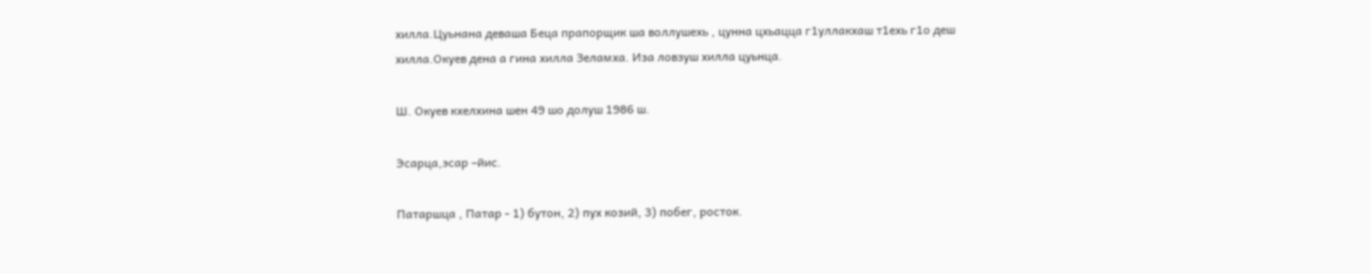хилла.Цуьнана деваша Беца прапорщик ша воллушехь , цунна цхьацца г1уллакхаш т1ехь г1о деш хилла.Окуев дена а гина хилла Зеламха. Иза ловзуш хилла цуьнца.

Ш. Окуев кхелхина шен 49 шо долуш 1986 ш.

Эсарца,эсар –йис.

Патаршца , Патар - 1) бутон, 2) пух козий, 3) побег, росток.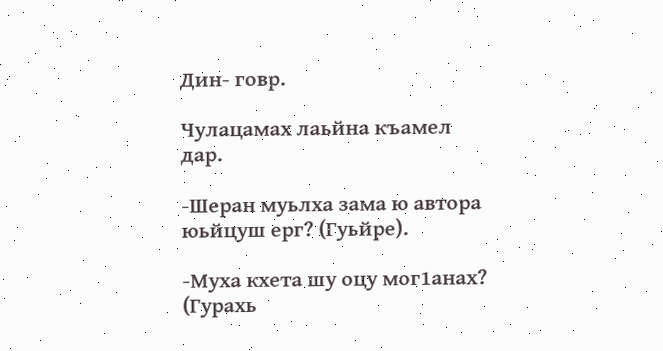Дин- говр.

Чулацамах лаьйна къамел дар.

-Шеран муьлха зама ю автора юьйцуш ерг? (Гуьйре).

-Муха кхета шу оцу мог1анах? (Гурахь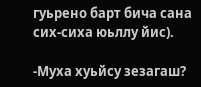гуьрено барт бича сана сих-сиха юьллу йис).

-Муха хуьйсу зезагаш?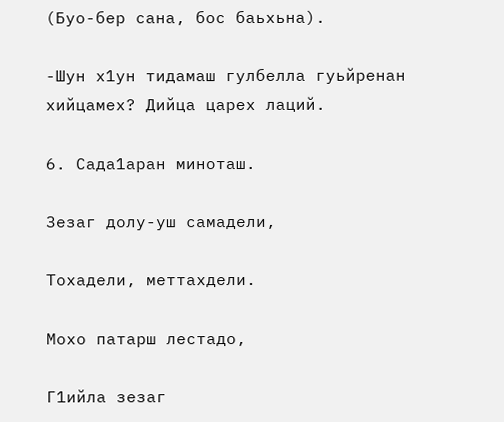(Буо-бер сана, бос баьхьна).

-Шун х1ун тидамаш гулбелла гуьйренан хийцамех? Дийца царех лаций.

6. Сада1аран миноташ.

Зезаг долу-уш самадели,

Тохадели, меттахдели.

Мохо патарш лестадо,

Г1ийла зезаг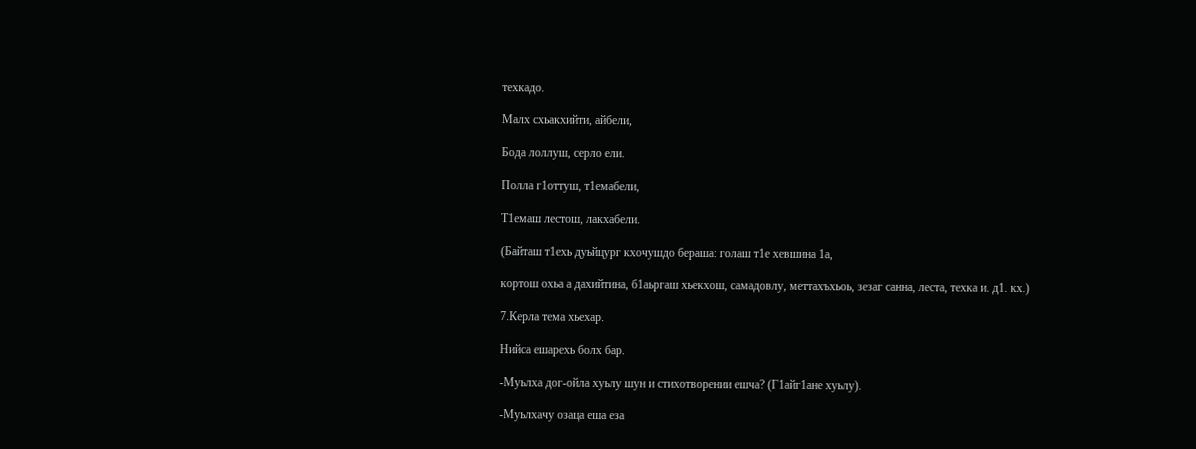техкадо.

Малх схьакхийти, айбели,

Бода лоллуш, серло ели.

Полла г1оттуш, т1емабели,

Т1емаш лестош, лакхабели.

(Байташ т1ехь дуьйцург кхочушдо бераша: голаш т1е хевшина 1а,

кортош охьа а дахийтина, б1аьргаш хьекхош, самадовлу, меттахъхьоь, зезаг санна, леста, техка и. д1. кх.)

7.Керла тема хьехар.

Нийса ешарехь болх бар.

-Муьлха дог-ойла хуьлу шун и стихотворении ешча? (Г1айг1ане хуьлу).

-Муьлхачу озаца еша еза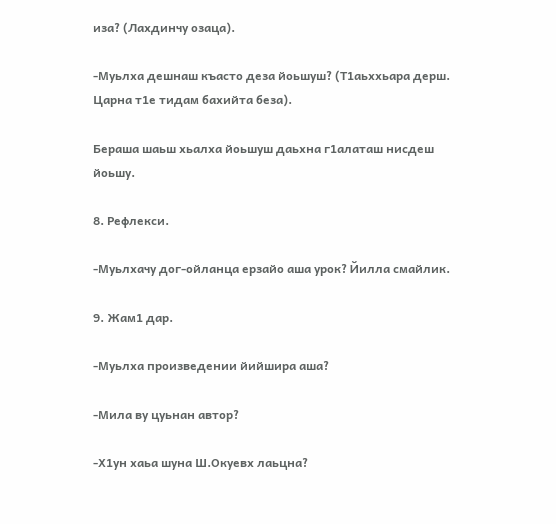иза? (Лахдинчу озаца).

-Муьлха дешнаш къасто деза йоьшуш? (Т1аьххьара дерш. Царна т1е тидам бахийта беза).

Бераша шаьш хьалха йоьшуш даьхна г1алаташ нисдеш йоьшу.

8. Рефлекси.

-Муьлхачу дог-ойланца ерзайо аша урок? Йилла смайлик.

9. Жам1 дар.

-Муьлха произведении йийшира аша?

-Мила ву цуьнан автор?

-Х1ун хаьа шуна Ш.Окуевх лаьцна?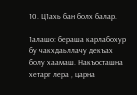10. Ц1ахь бан болх балар.

1алашо: бераша карлабохур бу чакхдаьллачу декъах болу хаамаш. Накъосташна хетарг лера , царна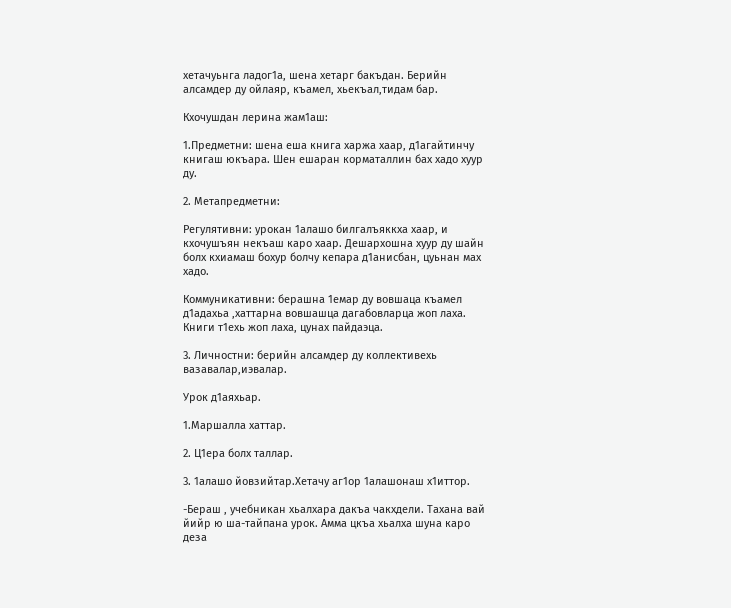хетачуьнга ладог1а, шена хетарг бакъдан. Берийн алсамдер ду ойлаяр, къамел, хьекъал,тидам бар.

Кхочушдан лерина жам1аш:

1.Предметни: шена еша книга харжа хаар, д1агайтинчу книгаш юкъара. Шен ешаран корматаллин бах хадо хуур ду.

2. Метапредметни:

Регулятивни: урокан 1алашо билгалъяккха хаар, и кхочушъян некъаш каро хаар. Дешархошна хуур ду шайн болх кхиамаш бохур болчу кепара д1анисбан, цуьнан мах хадо.

Коммуникативни: берашна 1емар ду вовшаца къамел д1адахьа ,хаттарна вовшашца дагабовларца жоп лаха. Книги т1ехь жоп лаха, цунах пайдаэца.

3. Личностни: берийн алсамдер ду коллективехь вазавалар,иэвалар.

Урок д1аяхьар.

1.Маршалла хаттар.

2. Ц1ера болх таллар.

3. 1алашо йовзийтар.Хетачу аг1ор 1алашонаш х1иттор.

-Бераш , учебникан хьалхара дакъа чакхдели. Тахана вай йийр ю ша-тайпана урок. Амма цкъа хьалха шуна каро деза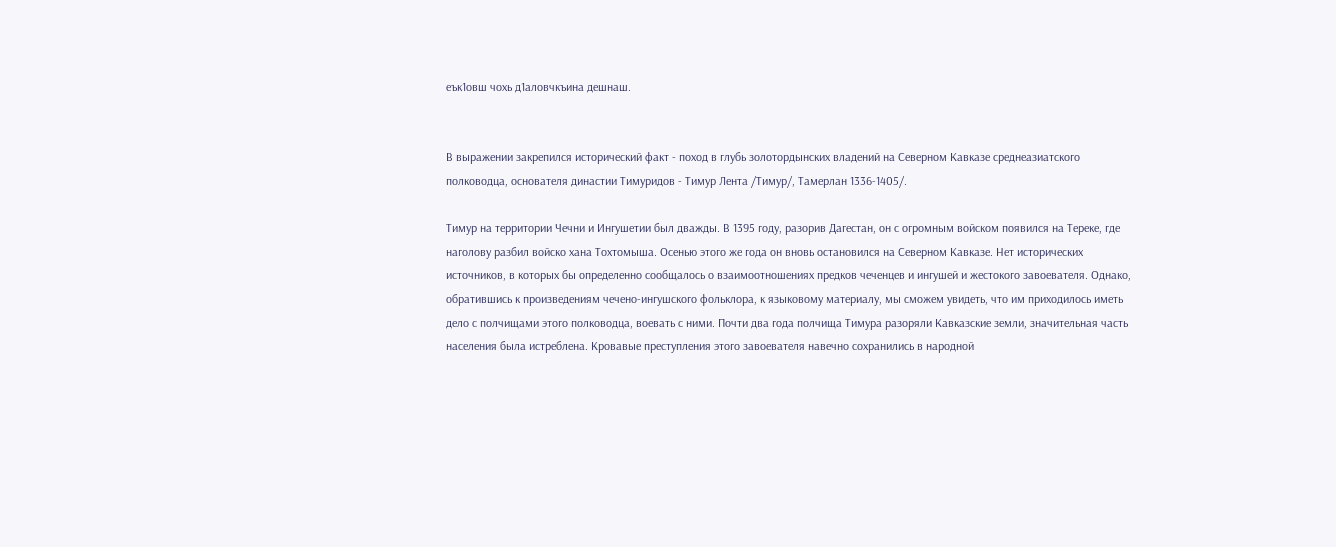еък1овш чохь д1аловчкъина дешнаш.


В выражении закрепился исторический факт - поход в глубь золотордынских владений на Северном Кавказе среднеазиатского полководца, основателя династии Тимуридов - Тимур Лента /Тимур/, Тамерлан 1336-1405/.

Тимур на территории Чечни и Ингушетии был дважды. В 1395 году, разорив Дагестан, он с огромным войском появился на Тереке, где наголову разбил войско хана Тохтомыша. Осенью этого же года он вновь остановился на Северном Кавказе. Нет исторических источников, в которых бы определенно сообщалось о взаимоотношениях предков чеченцев и ингушей и жестокого завоевателя. Однако, обратившись к произведениям чечено-ингушского фольклора, к языковому материалу, мы сможем увидеть, что им приходилось иметь дело с полчищами этого полководца, воевать с ними. Почти два года полчища Тимура разоряли Кавказские земли, значительная часть населения была истреблена. Кровавые преступления этого завоевателя навечно сохранились в народной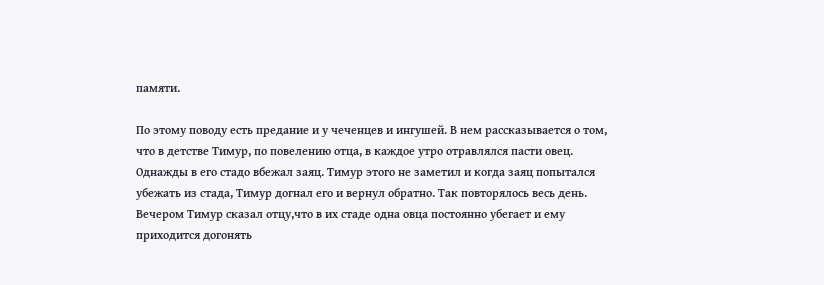памяти.

По этому поводу есть предание и у чеченцев и ингушей. В нем рассказывается о том, что в детстве Тимур, по повелению отца, в каждое утро отравлялся пасти овец. Однажды в его стадо вбежал заяц. Тимур этого не заметил и когда заяц попытался убежать из стада, Тимур догнал его и вернул обратно. Так повторялось весь день. Вечером Тимур сказал отцу,что в их стаде одна овца постоянно убегает и ему приходится догонять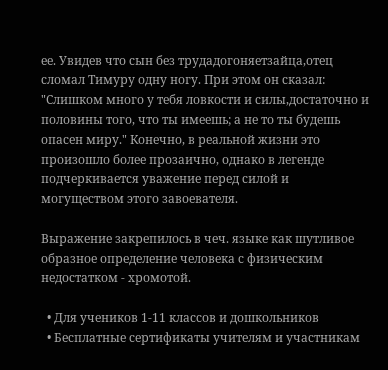ее. Увидев что сын без трудадогоняетзайца,отец сломал Тимуру одну ногу. При этом он сказал: "Слишком много у тебя ловкости и силы,достаточно и половины того, что ты имеешь; а не то ты будешь опасен миру." Конечно, в реальной жизни это произошло более прозаично, однако в легенде подчеркивается уважение перед силой и могуществом этого завоевателя.

Выражение закрепилось в чеч. языке как шутливое образное определение человека с физическим недостатком - хромотой.

  • Для учеников 1-11 классов и дошкольников
  • Бесплатные сертификаты учителям и участникам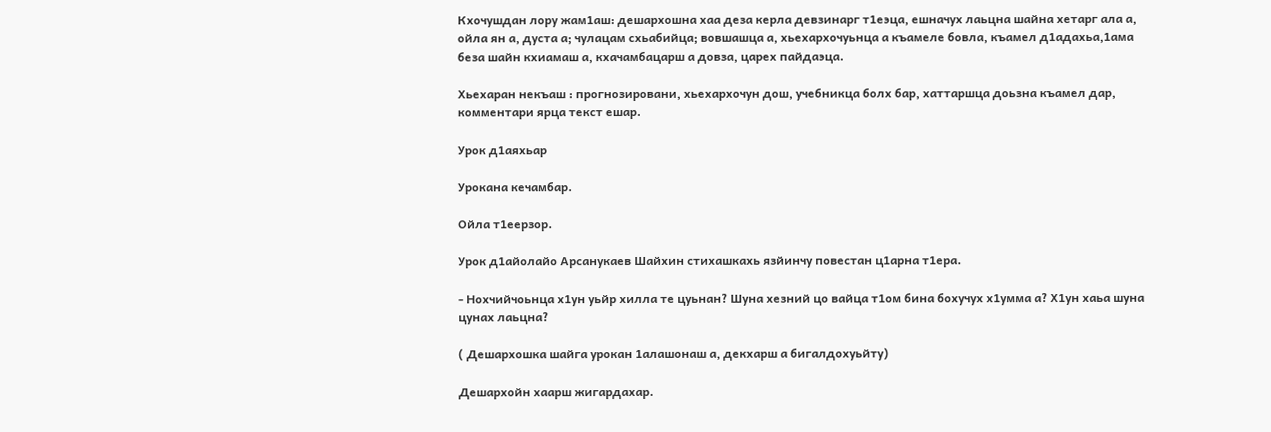Кхочушдан лору жам1аш: дешархошна хаа деза керла девзинарг т1еэца, ешначух лаьцна шайна хетарг ала а, ойла ян а, дуста а; чулацам схьабийца; вовшашца а, хьехархочуьнца а къамеле бовла, къамел д1адахьа,1ама беза шайн кхиамаш а, кхачамбацарш а довза, царех пайдаэца.

Хьехаран некъаш : прогнозировани, хьехархочун дош, учебникца болх бар, хаттаршца доьзна къамел дар, комментари ярца текст ешар.

Урок д1аяхьар

Урокана кечамбар.

Ойла т1еерзор.

Урок д1айолайо Арсанукаев Шайхин стихашкахь язйинчу повестан ц1арна т1ера.

- Нохчийчоьнца х1ун уьйр хилла те цуьнан? Шуна хезний цо вайца т1ом бина бохучух х1умма а? Х1ун хаьа шуна цунах лаьцна?

( Дешархошка шайга урокан 1алашонаш а, декхарш а бигалдохуьйту)

Дешархойн хаарш жигардахар.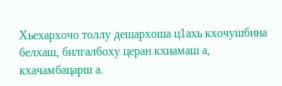Хьехархочо толлу дешархоша ц1ахь кхочушбина белхаш, билгалбоху церан кхиамаш а, кхачамбацарш а.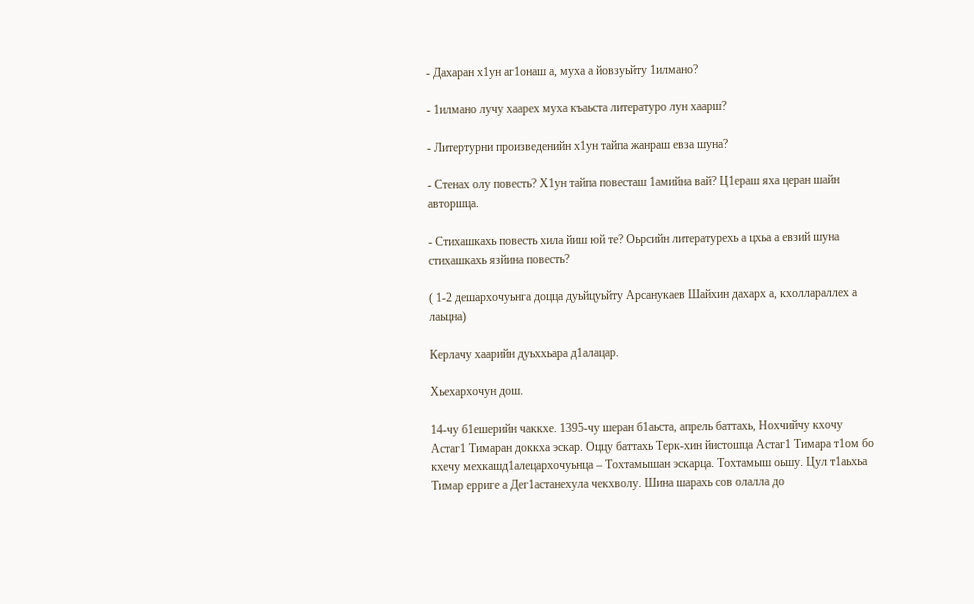- Дахаран х1ун аг1онаш а, муха а йовзуьйту 1илмано?

- 1илмано лучу хаарех муха къаьста литературо лун хаарш?

- Литертурни произведенийн х1ун тайпа жанраш евза шуна?

- Стенах олу повесть? Х1ун тайпа повесташ 1амийна вай? Ц1ераш яха церан шайн авторшца.

- Стихашкахь повесть хила йиш юй те? Оьрсийн литературехь а цхьа а евзий шуна стихашкахь язйина повесть?

( 1-2 дешархочуьнга доцца дуьйцуьйту Арсанукаев Шайхин дахарх а, кхоллараллех а лаьцна)

Керлачу хаарийн дуьххьара д1алацар.

Хьехархочун дош.

14-чу б1ешерийн чаккхе. 1395-чу шеран б1аьста, апрель баттахь, Нохчийчу кхочу Астаг1 Тимаран доккха эскар. Оццу баттахь Терк-хин йистошца Астаг1 Тимара т1ом бо кхечу мехкашд1алецархочуьнца – Тохтамышан эскарца. Тохтамыш оьшу. Цул т1аьхьа Тимар ерриге а Дег1астанехула чекхволу. Шина шарахь сов олалла до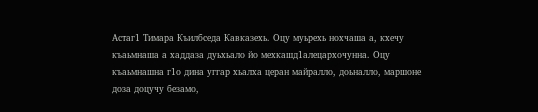Астаг1 Тимара Къилбседа Кавказехь. Оцу муьрехь нохчаша а, кхечу къаьмнаша а хаддаза дуьхьало йо мехкашд1алецархочунна. Оцу къаьмнашна г1о дина уггар хьалха церан майралло, доьналло, маршоне доза доцучу безамо,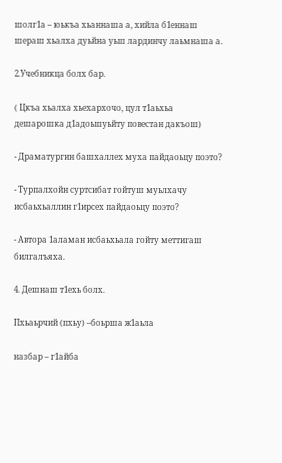шолг1а – юькъа хьаннаша а, хийла б1еннаш шераш хьалха дуьйна уьш лардинчу лаьмнаша а.

2.Учебникца болх бар.

( Цкъа хьалха хьехархочо, цул т1аьхьа дешарошка д1адоьшуьйту повестан дакъош)

- Драматургин башхаллех муха пайдаоьцу поэто?

- Турпалхойн суртсибат гойтуш муьлхачу исбаьхьаллин г1ирсех пайдаоьцу поэто?

- Автора 1аламан исбаьхьала гойту меттигаш билгалъяха.

4. Дешнаш т1ехь болх.

Пхьаьрчий (пхьу) –боьрша ж1аьла

назбар – г1айба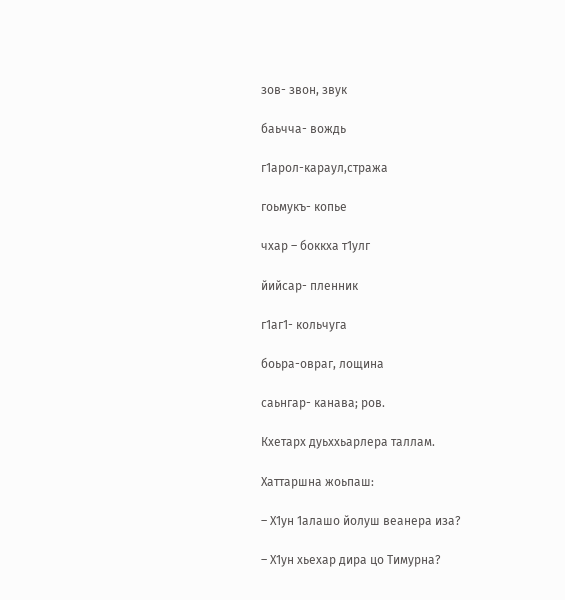зов- звон, звук

баьчча- вождь

г1арол-караул,стража

гоьмукъ- копье

чхар – боккха т1улг

йийсар- пленник

г1аг1- кольчуга

боьра-овраг, лощина

саьнгар- канава; ров.

Кхетарх дуьххьарлера таллам.

Хаттаршна жоьпаш:

– Х1ун 1алашо йолуш веанера иза?

– Х1ун хьехар дира цо Тимурна?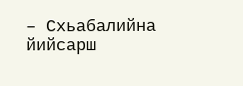– Схьабалийна йийсарш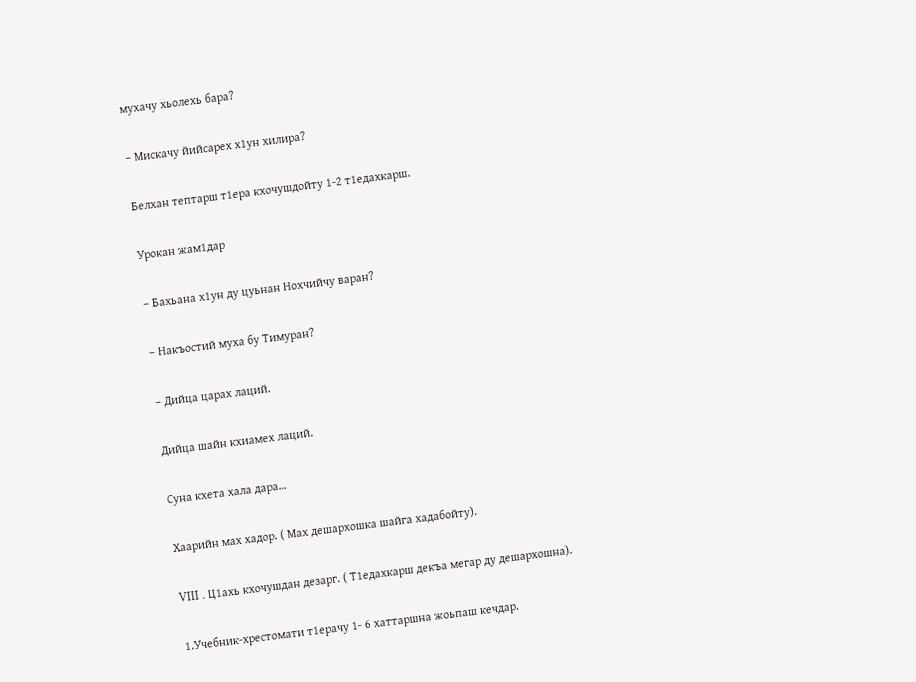мухачу хьолехь бара?

– Мискачу йийсарех х1ун хилира?

Белхан тептарш т1ера кхочушдойту 1-2 т1едахкарш.

Урокан жам1дар

– Бахьана х1ун ду цуьнан Нохчийчу варан?

– Накъостий муха бу Тимуран?

– Дийца царах лаций.

Дийца шайн кхиамех лаций.

Суна кхета хала дара…

Хаарийн мах хадор. ( Мах дешархошка шайга хадабойту).

VIII . Ц1ахь кхочушдан дезарг. ( Т1едахкарш декъа мегар ду дешархошна).

1.Учебник-хрестомати т1ерачу 1- 6 хаттаршна жоьпаш кечдар.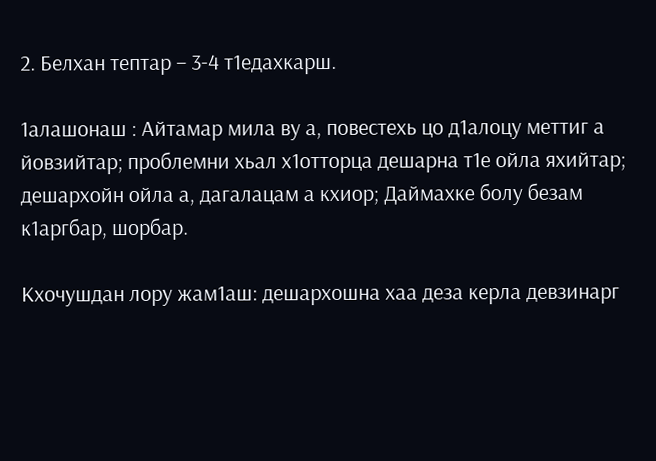2. Белхан тептар – 3-4 т1едахкарш.

1алашонаш : Айтамар мила ву а, повестехь цо д1алоцу меттиг а йовзийтар; проблемни хьал х1отторца дешарна т1е ойла яхийтар; дешархойн ойла а, дагалацам а кхиор; Даймахке болу безам к1аргбар, шорбар.

Кхочушдан лору жам1аш: дешархошна хаа деза керла девзинарг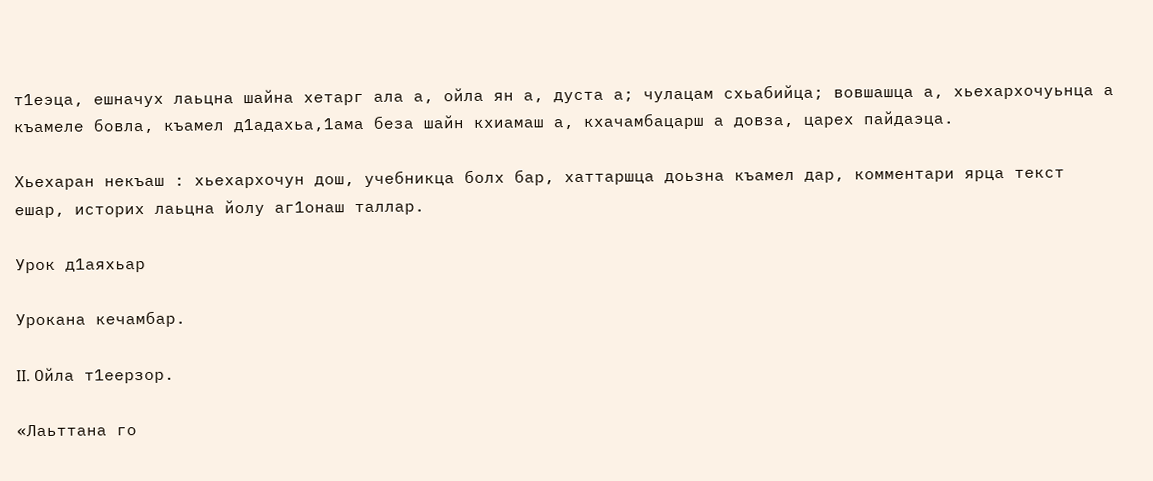т1еэца, ешначух лаьцна шайна хетарг ала а, ойла ян а, дуста а; чулацам схьабийца; вовшашца а, хьехархочуьнца а къамеле бовла, къамел д1адахьа,1ама беза шайн кхиамаш а, кхачамбацарш а довза, царех пайдаэца.

Хьехаран некъаш : хьехархочун дош, учебникца болх бар, хаттаршца доьзна къамел дар, комментари ярца текст ешар, историх лаьцна йолу аг1онаш таллар.

Урок д1аяхьар

Урокана кечамбар.

II. Ойла т1еерзор.

«Лаьттана го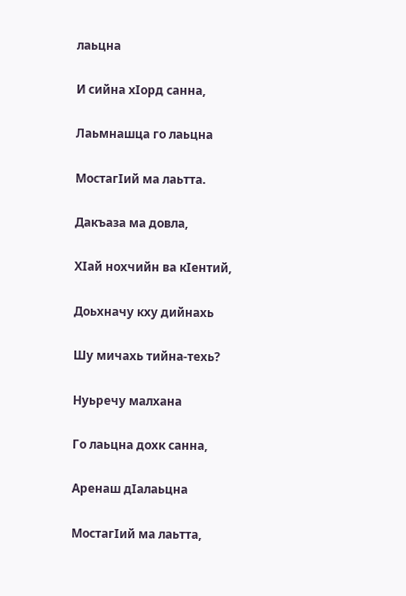лаьцна

И сийна хIорд санна,

Лаьмнашца го лаьцна

МостагIий ма лаьтта.

Дакъаза ма довла,

ХIай нохчийн ва кIентий,

Доьхначу кху дийнахь

Шу мичахь тийна-техь?

Нуьречу малхана

Го лаьцна дохк санна,

Аренаш дIалаьцна

МостагIий ма лаьтта,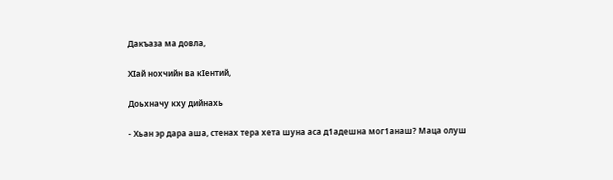Дакъаза ма довла,

ХIай нохчийн ва кIентий,

Доьхначу кху дийнахь

- Хьан эр дара аша, стенах тера хета шуна аса д1адешна мог1анаш? Маца олуш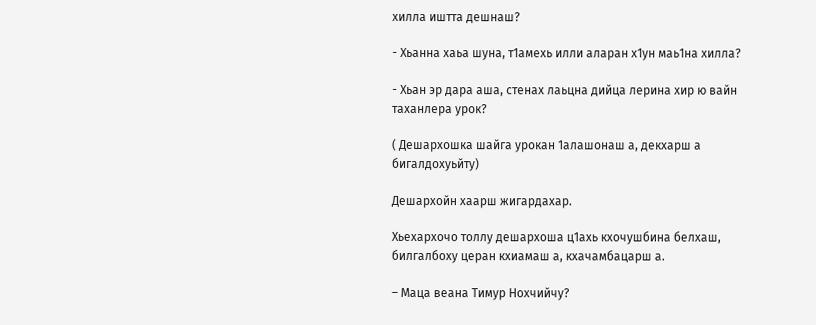хилла иштта дешнаш?

- Хьанна хаьа шуна, т1амехь илли аларан х1ун маь1на хилла?

- Хьан эр дара аша, стенах лаьцна дийца лерина хир ю вайн таханлера урок?

( Дешархошка шайга урокан 1алашонаш а, декхарш а бигалдохуьйту)

Дешархойн хаарш жигардахар.

Хьехархочо толлу дешархоша ц1ахь кхочушбина белхаш, билгалбоху церан кхиамаш а, кхачамбацарш а.

– Маца веана Тимур Нохчийчу?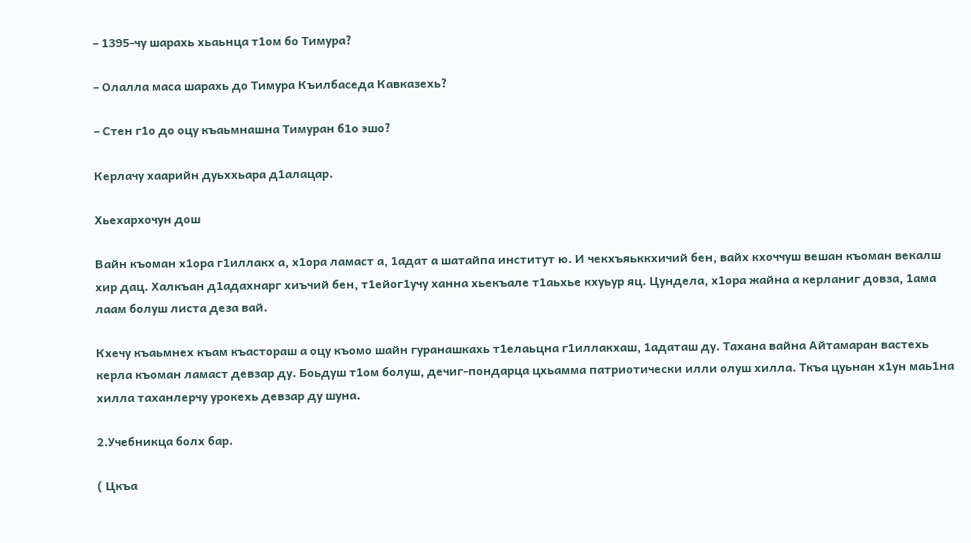– 1395-чу шарахь хьаьнца т1ом бо Тимура?

– Олалла маса шарахь до Тимура Къилбаседа Кавказехь?

– Стен г1о до оцу къаьмнашна Тимуран б1о эшо?

Керлачу хаарийн дуьххьара д1алацар.

Хьехархочун дош

Вайн къоман х1ора г1иллакх а, х1ора ламаст а, 1адат а шатайпа институт ю. И чекхъяьккхичий бен, вайх кхоччуш вешан къоман векалш хир дац. Халкъан д1адахнарг хиъчий бен, т1ейог1учу ханна хьекъале т1аьхье кхуьур яц. Цундела, х1ора жайна а керланиг довза, 1ама лаам болуш листа деза вай.

Кхечу къаьмнех къам къастораш а оцу къомо шайн гуранашкахь т1елаьцна г1иллакхаш, 1адаташ ду. Тахана вайна Айтамаран вастехь керла къоман ламаст девзар ду. Боьдуш т1ом болуш, дечиг-пондарца цхьамма патриотически илли олуш хилла. Ткъа цуьнан х1ун маь1на хилла таханлерчу урокехь девзар ду шуна.

2.Учебникца болх бар.

( Цкъа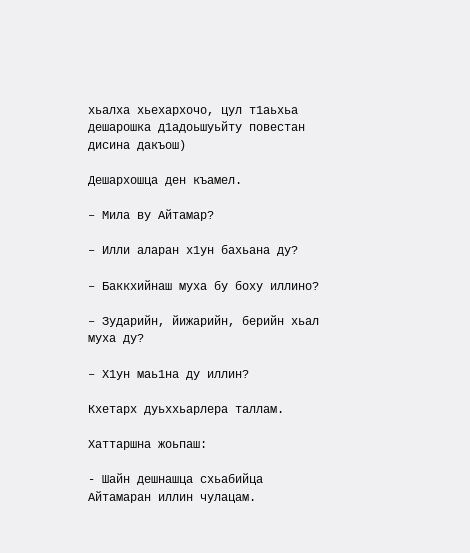хьалха хьехархочо, цул т1аьхьа дешарошка д1адоьшуьйту повестан дисина дакъош)

Дешархошца ден къамел.

– Мила ву Айтамар?

– Илли аларан х1ун бахьана ду?

– Баккхийнаш муха бу боху иллино?

– Зударийн, йижарийн, берийн хьал муха ду?

– Х1ун маь1на ду иллин?

Кхетарх дуьххьарлера таллам.

Хаттаршна жоьпаш:

- Шайн дешнашца схьабийца Айтамаран иллин чулацам.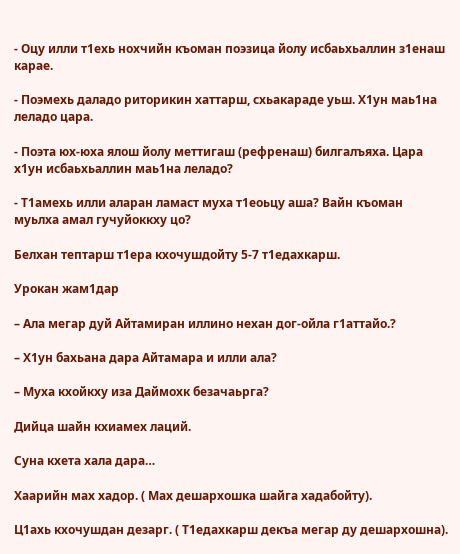- Оцу илли т1ехь нохчийн къоман поэзица йолу исбаьхьаллин з1енаш карае.

- Поэмехь даладо риторикин хаттарш, схьакараде уьш. Х1ун маь1на леладо цара.

- Поэта юх-юха ялош йолу меттигаш (рефренаш) билгалъяха. Цара х1ун исбаьхьаллин маь1на леладо?

- Т1амехь илли аларан ламаст муха т1еоьцу аша? Вайн къоман муьлха амал гучуйоккху цо?

Белхан тептарш т1ера кхочушдойту 5-7 т1едахкарш.

Урокан жам1дар

– Ала мегар дуй Айтамиран иллино нехан дог-ойла г1аттайо.?

– Х1ун бахьана дара Айтамара и илли ала?

– Муха кхойкху иза Даймохк безачаьрга?

Дийца шайн кхиамех лаций.

Суна кхета хала дара…

Хаарийн мах хадор. ( Мах дешархошка шайга хадабойту).

Ц1ахь кхочушдан дезарг. ( Т1едахкарш декъа мегар ду дешархошна).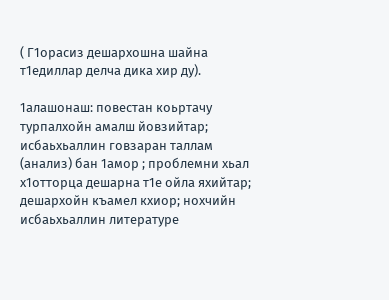( Г1орасиз дешархошна шайна т1едиллар делча дика хир ду).

1алашонаш: повестан коьртачу турпалхойн амалш йовзийтар; исбаьхьаллин говзаран таллам (анализ) бан 1амор ; проблемни хьал х1отторца дешарна т1е ойла яхийтар; дешархойн къамел кхиор; нохчийн исбаьхьаллин литературе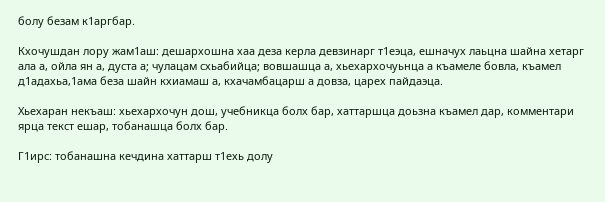болу безам к1аргбар.

Кхочушдан лору жам1аш: дешархошна хаа деза керла девзинарг т1еэца, ешначух лаьцна шайна хетарг ала а, ойла ян а, дуста а; чулацам схьабийца; вовшашца а, хьехархочуьнца а къамеле бовла, къамел д1адахьа,1ама беза шайн кхиамаш а, кхачамбацарш а довза, царех пайдаэца.

Хьехаран некъаш: хьехархочун дош, учебникца болх бар, хаттаршца доьзна къамел дар, комментари ярца текст ешар, тобанашца болх бар.

Г1ирс: тобанашна кечдина хаттарш т1ехь долу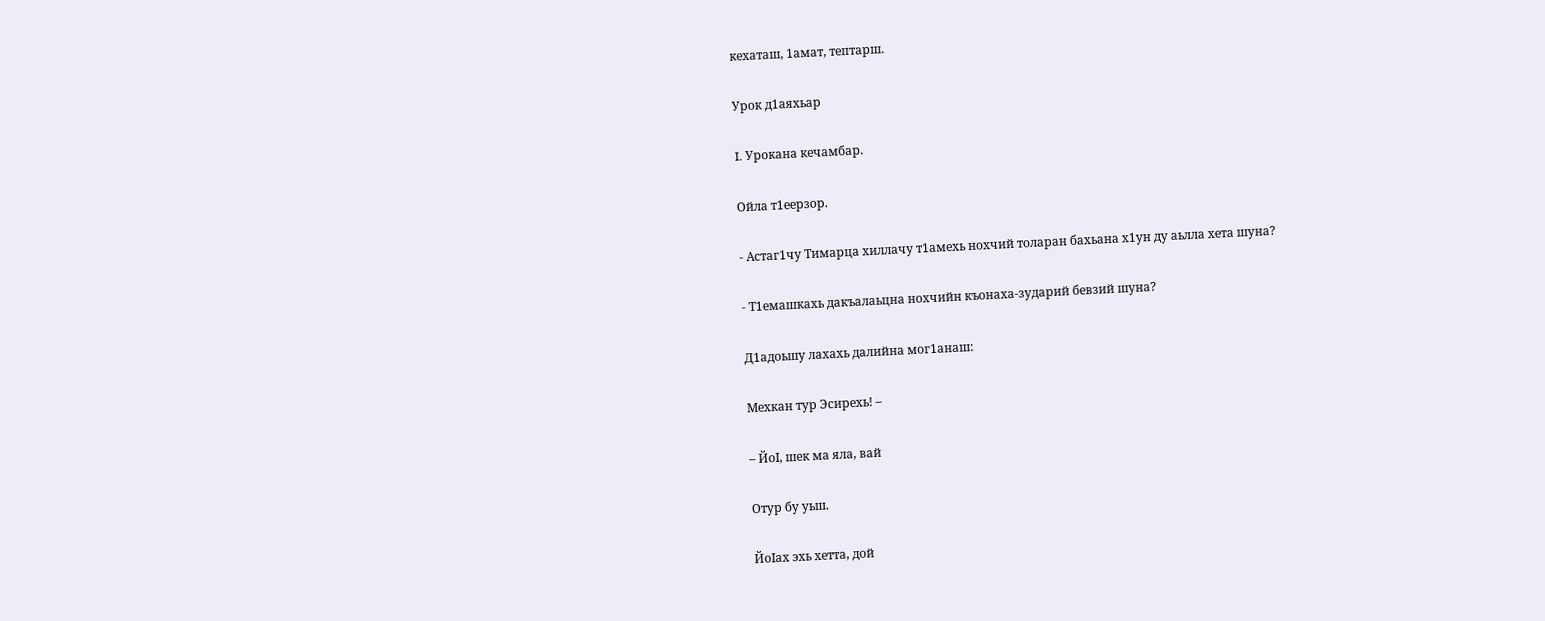кехаташ, 1амат, тептарш.

Урок д1аяхьар

I. Урокана кечамбар.

Ойла т1еерзор.

- Астаг1чу Тимарца хиллачу т1амехь нохчий толаран бахьана х1ун ду аьлла хета шуна?

- Т1емашкахь дакъалаьцна нохчийн къонаха-зударий бевзий шуна?

Д1адоьшу лахахь далийна мог1анаш:

Мехкан тур Эсирехь! –

– ЙоI, шек ма яла, вай

Отур бу уьш.

ЙоIах эхь хетта, дой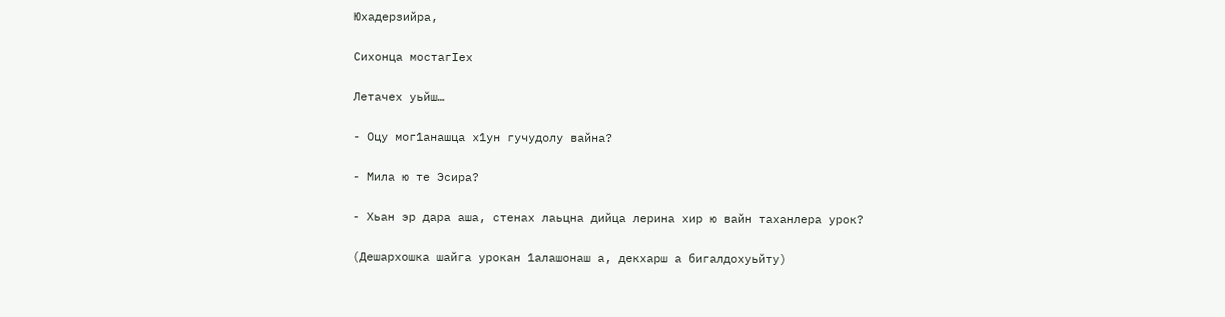Юхадерзийра,

Сихонца мостагIех

Летачех уьйш…

- Оцу мог1анашца х1ун гучудолу вайна?

- Мила ю те Эсира?

- Хьан эр дара аша, стенах лаьцна дийца лерина хир ю вайн таханлера урок?

(Дешархошка шайга урокан 1алашонаш а, декхарш а бигалдохуьйту)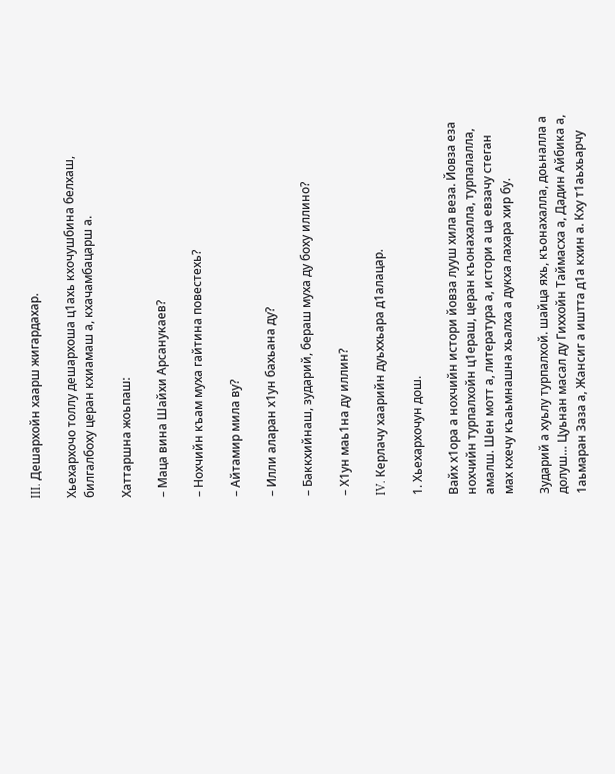III. Дешархойн хаарш жигардахар.

Хьехархочо толлу дешархоша ц1ахь кхочушбина белхаш, билгалбоху церан кхиамаш а, кхачамбацарш а.

Хаттаршна жоьпаш:

– Маца вина Шайхи Арсанукаев?

– Нохчийн къам муха гайтина повестехь?

– Айтамир мила ву?

– Илли аларан х1ун бахьана ду?

– Баккхийнаш, зударий, бераш муха ду боху иллино?

– Х1ун маь1на ду иллин?

IV. Керлачу хаарийн дуьххьара д1алацар.

1. Хьехархочун дош.

Вайх х1ора а нохчийн истори йовза лууш хила веза. Йовза еза нохчийн турпалхойн ц1ераш, церан къонахалла, турпалалла, амалш. Шен мотт а, литература а, истори а ца евзачу стеган мах кхечу къаьмнашна хьалха а дукха лахара хир бу.

Зударий а хуьлу турпалхой. шайца яхь, къонахалла, доьналла а долуш… Цуьнан масал ду Гиххойн Таймасха а, Дадин Айбика а, 1аьмаран Заза а, Жансиг а иштта д1а кхин а. Кху т1аьхьарчу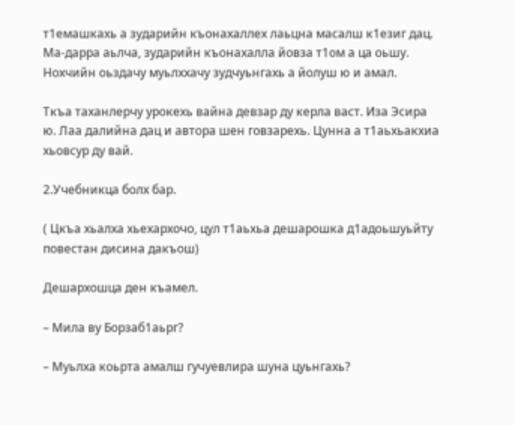т1емашкахь а зударийн къонахаллех лаьцна масалш к1езиг дац. Ма-дарра аьлча, зударийн къонахалла йовза т1ом а ца оьшу. Нохчийн оьздачу муьлххачу зудчуьнгахь а йолуш ю и амал.

Ткъа таханлерчу урокехь вайна девзар ду керла васт. Иза Эсира ю. Лаа далийна дац и автора шен говзарехь. Цунна а т1аьхьакхиа хьовсур ду вай.

2.Учебникца болх бар.

( Цкъа хьалха хьехархочо, цул т1аьхьа дешарошка д1адоьшуьйту повестан дисина дакъош)

Дешархошца ден къамел.

– Мила ву Борзаб1аьрг?

– Муьлха коьрта амалш гучуевлира шуна цуьнгахь?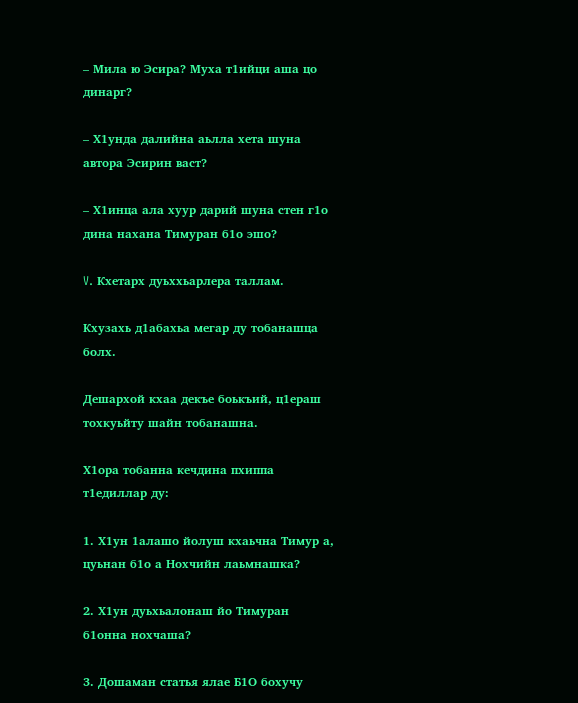– Мила ю Эсира? Муха т1ийци аша цо динарг?

– Х1унда далийна аьлла хета шуна автора Эсирин васт?

– Х1инца ала хуур дарий шуна стен г1о дина нахана Тимуран б1о эшо?

V. Кхетарх дуьххьарлера таллам.

Кхузахь д1абахьа мегар ду тобанашца болх.

Дешархой кхаа декъе боькъий, ц1ераш тохкуьйту шайн тобанашна.

Х1ора тобанна кечдина пхиппа т1едиллар ду:

1. Х1ун 1алашо йолуш кхаьчна Тимур а, цуьнан б1о а Нохчийн лаьмнашка?

2. Х1ун дуьхьалонаш йо Тимуран б1онна нохчаша?

3. Дошаман статья ялае Б1О бохучу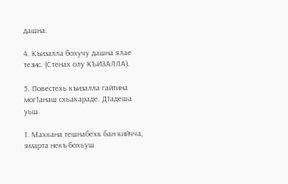дашна.

4. Къизалла бохучу дашна ялае тезис. (Стенах олу КЪИЗАЛЛА).

5. Повестехь къизалла гайтина мог1анаш схьакараде. Д1адеша уьш.

1. Махкана тешнабехк бан кийчча, ямарта некъ бохьуш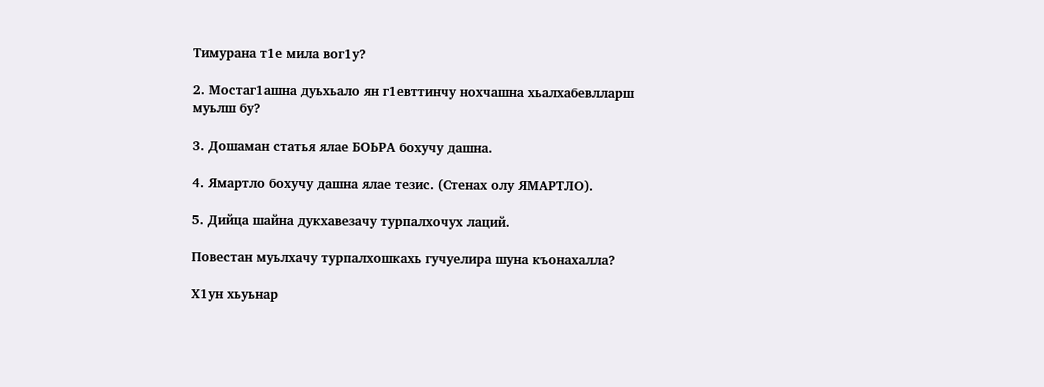Тимурана т1е мила вог1у?

2. Мостаг1ашна дуьхьало ян г1евттинчу нохчашна хьалхабевлларш муьлш бу?

3. Дошаман статья ялае БОЬРА бохучу дашна.

4. Ямартло бохучу дашна ялае тезис. (Стенах олу ЯМАРТЛО).

5. Дийца шайна дукхавезачу турпалхочух лаций.

Повестан муьлхачу турпалхошкахь гучуелира шуна къонахалла?

Х1ун хьуьнар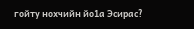гойту нохчийн йо1а Эсирас?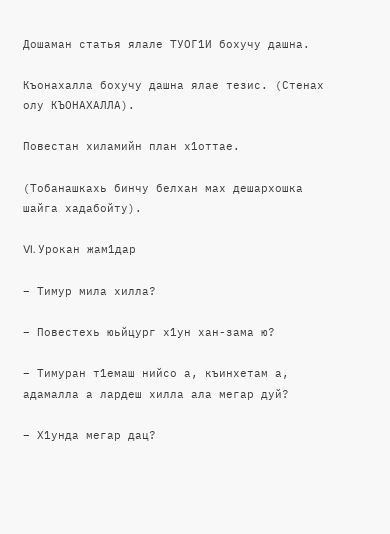Дошаман статья ялале ТУОГ1И бохучу дашна.

Къонахалла бохучу дашна ялае тезис. (Стенах олу КЪОНАХАЛЛА).

Повестан хиламийн план х1оттае.

(Тобанашкахь бинчу белхан мах дешархошка шайга хадабойту).

VI. Урокан жам1дар

– Тимур мила хилла?

– Повестехь юьйцург х1ун хан-зама ю?

– Тимуран т1емаш нийсо а, къинхетам а, адамалла а лардеш хилла ала мегар дуй?

– Х1унда мегар дац?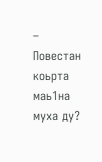– Повестан коьрта маь1на муха ду?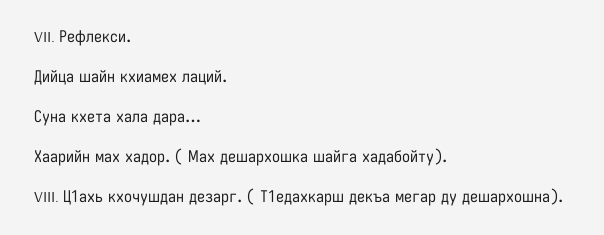VII. Рефлекси.

Дийца шайн кхиамех лаций.

Суна кхета хала дара…

Хаарийн мах хадор. ( Мах дешархошка шайга хадабойту).

VIII. Ц1ахь кхочушдан дезарг. ( Т1едахкарш декъа мегар ду дешархошна).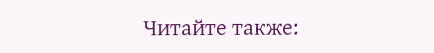Читайте также: